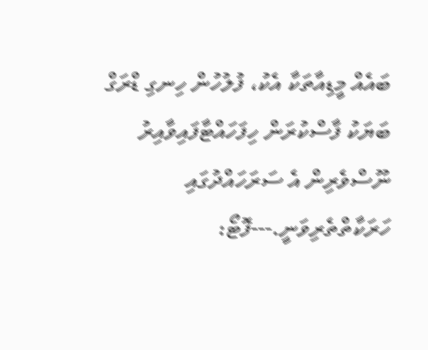ބައެއް މީޑިއާތަކާ އެކު، ފުލުހުން ހިނގި ޑްރަގް ބަޔަކު ފާސްކުރަން ހިފަހައްޓާފައިވާއިރު ނޫސްވެރިން އެ ސަރަހައްދުގައި ހަރަކާތްތެރިވަނީ.---ފޮޓޯ: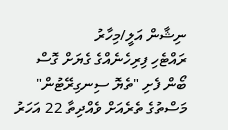ނިޝާން އަލީ/މިހާރު
ރައްޓެހި ފިރިހެނެއްގެ ގެޔަށް ގޮސް ބޯން ފެށި "ތެޔޮ ސިނގިރޭޓުން" މަސްތުގެ ތެރެއަށް ވެއްދިތާ 22 އަހަރު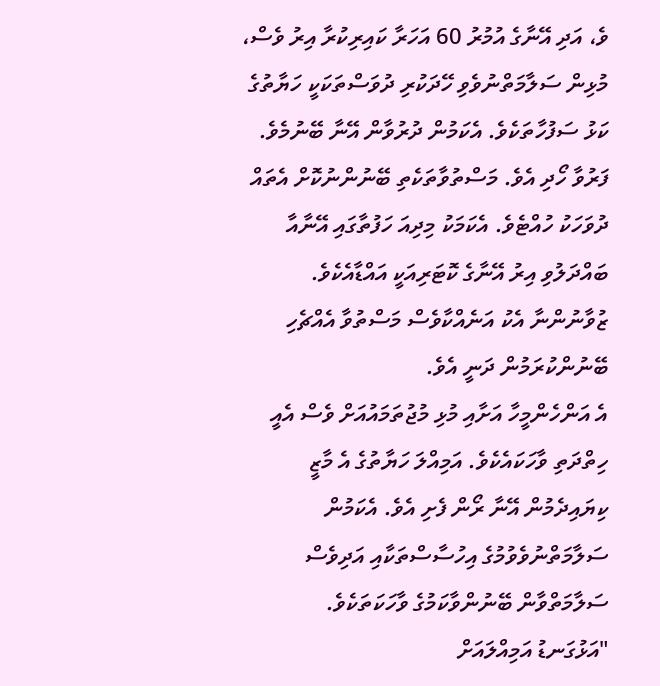ވެ، އަދި އޭނާގެ އުމުރު 60 އަހަރާ ކައިރިކުރާ އިރު ވެސް، މުޅިން ސަލާމަތްނުވެވި ހޭދަކުރި ދުވަސްތަކަކީ ހަޔާތުގެ ކަޅު ސަފުހާތަކެވެ. އެކަމުން ދުރުވާން އޭނާ ބޭނުމެވެ. ފަރުވާ ހޯދި އެވެ. މަސްތުވާތަކެތި ބޭނުންނުކޮށް އެތައް ދުވަހަކު ހުއްޓެވެ. އެކަމަކު މިދިއަ ހަފުތާގައި އޭނާއާ ބައްދަލުވި އިރު އޭނާގެ ކޮޓަރިއަކީ އައްޑާއެކެވެ. ޒުވާނުންނާ އެކު އަނެއްކާވެސް މަސްތުވާ އެއްޗެހި ބޭނުންކުރަމުން ދަނީ އެވެ.
އެ އަންހެންމީހާ އަށާއި މުޅި މުޖުތަމައުއަށް ވެސް އެއީ ހިތްދަތި ވާހަކައެކެވެ. އަމިއްލަ ހަޔާތުގެ އެ މާޒީ ކިޔައިދެމުން އޭނާ ރޯން ފެށި އެވެ. އެކަމުން ސަލާމަތްނުވެވުމުގެ އިހުސާސްތަކާއި އަދިވެސް ސަލާމަތްވާން ބޭނުންވާކަމުގެ ވާހަކަތަކެވެ.
"އަޅުގަނޑު އަމިއްލައަށް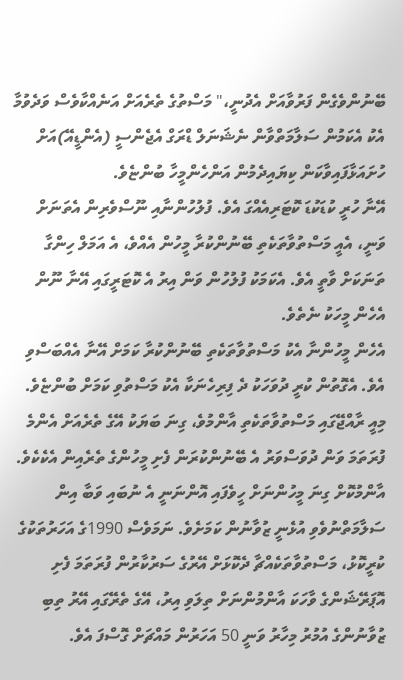ބޭނުންވެގެން ފަރުވާއަށް އެދުނީ،" މަސްތުގެ ތެރެއަށް އަނެއްކާވެސް ވަދެވުމާ އެކު އެކަމުން ސަލާމަތްވާން ނެޝަނަލް ޑްރަގް އެޖެންސީ (އެންޑީއޭ)އަށް ހުށައަޅާފައިވާކަން ކިޔައިދެމުން އަންހެންމީހާ ބުންޏެވެ.
އޭނާ ހުރީ ކުޑަކުޑަ ކޮޓަރިއެއްގަ އެވެ. ފުލުހުންނާއި ނޫސްވެރިން އެތަނަށް ވަނީ، އެއީ މަސްތުވާތަކެތި ބޭނުންކުރާ މީހުން އެއްވެ، އެ އަމަލް ހިންގާ ތަނަކަށް ވާތީ އެވެ. އެކަމަކު ފުލުހުން ވަން އިރު އެ ކޮޓަރީގައި އޭނާ ނޫން އެހެން މީހަކު ނެތެވެ.
އެހެން މީހުންނާ އެކު މަސްތުވާތަކެތި ބޭނުންކުރާ ކަމަށް އޭނާ އެއްބަސްވި އެވެ. އެގޮތުން ކުރީ ދުވަހަކު ދެ ފިރިހެނަކާ އެކު މަސްތުވި ކަމަށް ބުންޏެވެ.
މިއީ ރާއްޖޭގައި މަސްތުވާތަކެތި އާންމުވެ، ގިނަ ބަޔަކު އޭގެ ތެރެއަށް އެންމެ ފުރަތަމަ ވަން ދުވަސްވަރު އެ ބޭނުންކުރަން ފެށި މީހުންގެ ތެރެއިން އެކެކެވެ. އާންމުކޮށް ގިނަ މީހުންނަށް ހީވެފައި އޮންނަނީ އެ ނުބައި ވަބާ އިން ސަލާމަތްނުވެވި އުޅެނީ ޒުވާނުން ކަމަށެވެ. ނަމަވެސް 1990ގެ އަހަރުތަކުގެ ކުރީކޮޅު، މަސްތުވާތަކެއްޗާ ދެކޮޅަށް އޭރުގެ ސަރުކާރުން ފުރަތަމަ ފެށި އޮޕަރޭޝަންގެ ވާހަކަ އާންމުންނަށް ތިލަވި އިރު، އޭގެ ތެރޭގައި އޭރު ތިބި ޒުވާނުންގެ އުމުރު މިހާރު ވަނީ 50 އަހަރުން މައްޗަށް ގޮސްފަ އެވެ.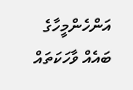އަންހެންމީހާގެ ބައެއް ވާހަކަތައް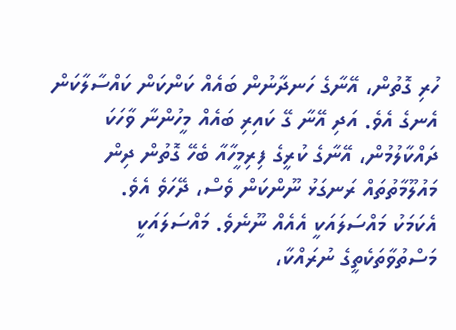ހުރި ގޮތުން، އޭނާގެ ހަނދާނުން ބައެއް ކަންކަން ކައްސާލާކަން އެނގެ އެވެ. އަދި އޭނާ ގޭ ކައިރި ބައެއް މީހުންނާ ވާހަކަ ދައްކާލުމުން، އޭނާގެ ކުރީގެ ފިރިމީހާއާ ބެހޭ ގޮތުން ދިން މައުލޫމާތުތައް ރަނގަޅު ނޫންކަން ވެސް، ދޭހަވެ އެވެ.
އެކަމަކު މައްސަލައަކީ އެއެއް ނޫނެވެ. މައްސަލައަކީ މަސްތުވާތަކެތީގެ ނުރައްކާ،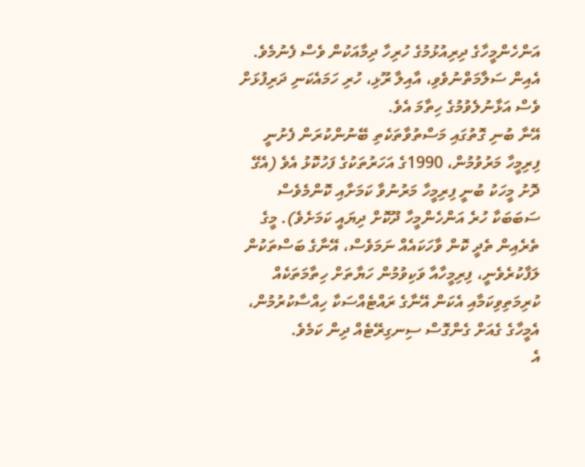އަންހެންމީހާގެ ދިރިއުޅުމުގެ ހުރިހާ ދިމާއަކުން ވެސް ފެނުމެވެ. އެއިން ސަލާމަތްނުވެވި، އާއިލާ ރޫޅި، ހުރި ހަމައެކަނި ދަރިފުޅަށް ވެސް އަޅާނުލެވުމުގެ ހިތާމަ އެވެ.
އޭނާ ބުނި ގޮތުގައި މަސްތުވާތަކެތި ބޭނުންކުރަން ފެށުނީ ފިރިމީހާ މަރުވުމުން، 1990ގެ އަހަރުތަކުގެ ފަހުކޮޅު އެވެ (އެގޭ ދޮށު މީހަކު ބުނީ ފިރިމީހާ މަރުނުވާ ކަމަށާއި ކޮންމެވެސް ސަބަބަކާ ހުރެ އަންހެންމީހާ ދޫކޮށް ދިޔައީ ކަމަށެވެ). މީގެ ތެރެއިން ތެދީ ކޮން ވާހަކައެއް ނަމަވެސް، އޭނާގެ ބަސްތަކުން ލަފާކުރެވެނީ، ފިރިމީހާއާ ވަކިވުމުން ހަޔާތަށް ހިތާމަތަކެއް ކުރިމަތިވިކަމާއި އެކަން އޭނާގެ ރައްޓެއްސަކާ ހިއްސާކުރުމުން، އެމީހާގެ ގެއަށް ގެންގޮސް ސިނގިރޭޓެއް ދިން ކަމެވެ.
އެ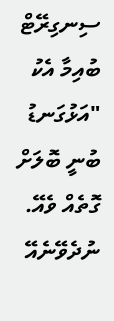ސިނގިރޭޓް ބުއިމާ އެކު "އަޅުގަނޑު ބުނީ ބޮލަށް ގޮތެއް ވެއޭ. ނުދެވޭނެއޭ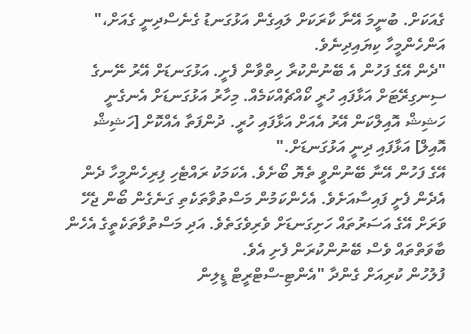ގެއަކަށް. ބުނީމަ އޭނާ ކާރަކަށް ލައިގެން އަޅުގަނޑު ގެނެސްދިނީ ގެއަށް،" އަންހެންމީހާ ކިޔައިދިނެވެ.
"ދެން އޭގެ ފަހުން އެ ބޭނުންކުރާ ހިތްވާން ފެށީ. އަޅުގަނޑަށް އޭރު ނޭނގެ ސިނގިރޭޓަށް އަޅާފައި ހުރީ ކޯއްޗެއްކަމެއް. މިހާރު އަޅުގަނޑަށް އެނގެނީ ހަޝިޝް އޮއިލްކަން އޭރު އެއަށް އަޅާފައި ހުރީ. ދުންފަތާ އެއްކޮށް [ހަޝިޝް އޮއިލް] އަޅާފައި ދިނީ އަޅުގަނޑަށް."
އޭގެ ފަހުން އޭނާ ބޭނުންވީ ތެޔޮ ބޯށެވެ. އެކަމަކު ރައްޓެހި ފިރިހެންމީހާ ދެން އެދެން ފެށީ ފައިސާއަށެވެ. އެހެންކަމުން މަސްތުވާތަކެތި ގަނެގެން ބޯން ޖެހޭ ވަރަށް އޭގެ އަސަރުތައް ހަށިގަނޑަށް ވެރިވެގަތެވެ. އަދި މަސްތުވާތަކެތީގެ އެހެން ބާވަތްތައް ވެސް ބޭނުންކުރަން ފެށި އެވެ.
ފުލުހުން ކުރިއަށް ގެންދާ "އެންޓި-ސްޓްރީޓް ޑީލިން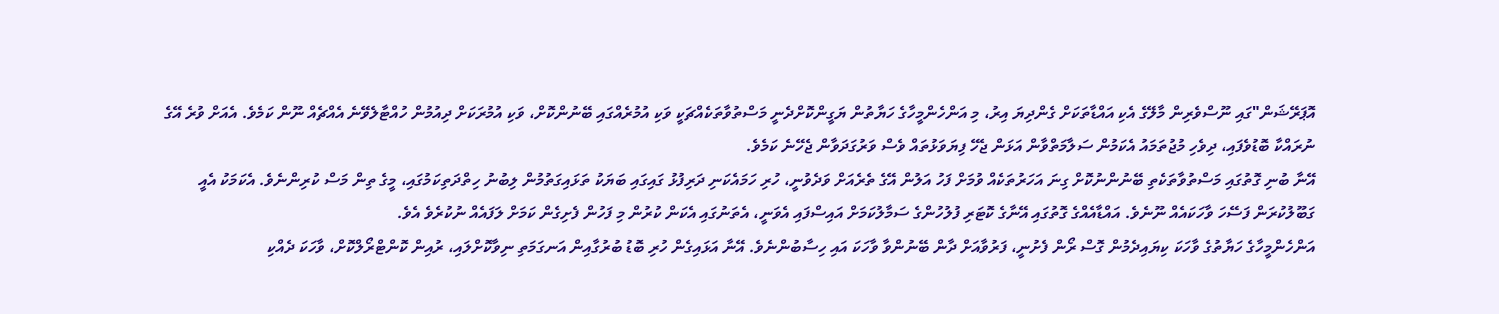އޮޕަރޭޝަން"ގައި ނޫސްވެރިން މާލޭގެ އެކި އައްޑާތަކަށް ގެންދިޔަ އިރު، މި އަންހެންމީހާގެ ހަޔާތުން ޔަގީންކޮށްދެނީ މަސްތުވާތަކެއްޗަކީ ވަކި އުމުރެއްގައި ބޭނުންކޮށް، ވަކި އުމުރަކަށް ދިއުމުން ހުއްޓާލެވޭނެ އެއްޗެއް ނޫން ކަމެވެ. އެއަށް ވުރެ އޭގެ ނުރައްކާ ބޮޑުވެފައި، ދިވެހި މުޖުތަމައު އެކަމުން ސަލާމަތްވާން އަޅަން ޖެހޭ ފިޔަވަޅުތައް ވެސް ވަރުގަދަވާން ޖެހޭނެ ކަމެވެ.
އޭނާ ބުނި ގޮތުގައި މަސްތުވާތަކެތި ބޭނުންނުކޮށް ގިނަ އަހަރުތަކެއް ވުމަށް ފަހު އަލުން އޭގެ ތެރެއަށް ވަދެވުނީ، ހުރި ހަމައެކަނި ދަރިފުޅު ގައިގައި ބަޔަކު ތަޅައިގަތުމުން ލިބުނު ހިތްދަތިކަމުގައި، މީގެ ތިން މަސް ކުރިންނެވެ. އެކަމަކު އެއީ ގަބޫލުކުރަން ފަސޭހަ ވާހަކައެއް ނޫނެވެ. އައްޑާއެއްގެ ގޮތުގައި އޭނާގެ ކޮޓަރި ފުލުހުންގެ ސަމާލުކަމަށް އައިސްފައި އެވަނީ، އެތަނުގައި އެކަން ކުރުން މި ފަހުން ފެށިގެން ކަމަށް ލަފައެއް ނުކުރެވެ އެވެ.
އަންހެންމީހާގެ ހަޔާތުގެ ވާހަކަ ކިޔައިދެމުން ގޮސް ރޯން ފެށުނީ، ފަރުވާއަށް ދާން ބޭނުންވާ ވާހަކަ އައި ހިސާބުންނެވެ. އޭނާ އަޅައިގެން ހުރި ބޮޑު ބުރުގާއިން އަނގަމަތި ނިވާކޮށްލައި، ރުއިން ކޮންޓްރޯލްކޮށް، ވާހަކަ ދެއްކި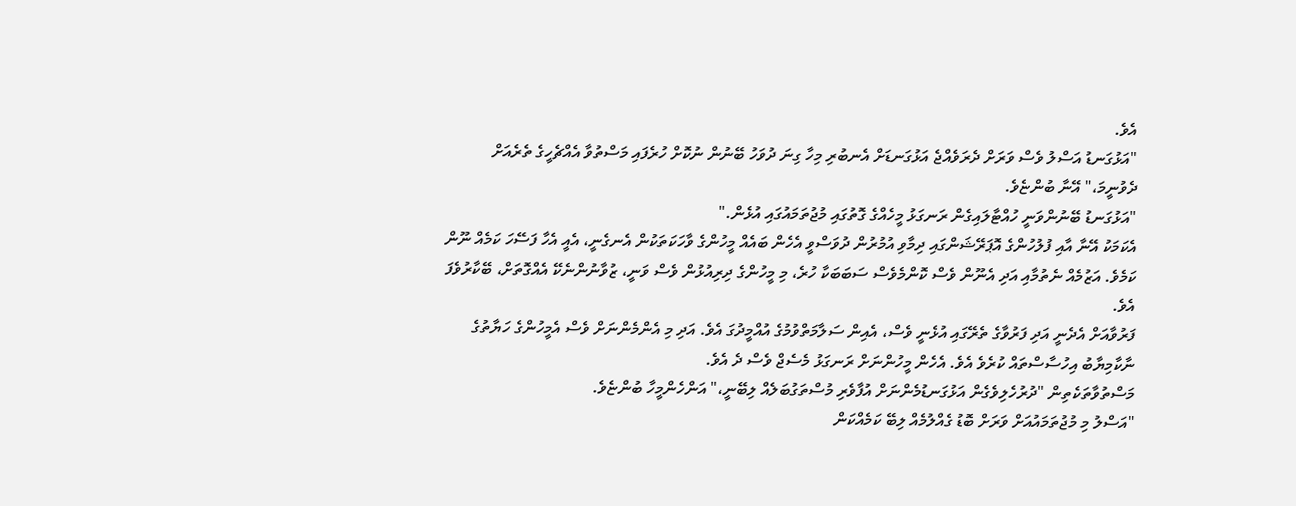އެވެ.
"އަޅުގަނޑު އަސްލު ވެސް ވަރަށް ދެރަވެއްޖެ އަޅުގަނޑަށް އެނބުރި މިހާ ގިނަ ދުވަހު ބޭނުން ނުކޮށް ހުރެފައި މަސްތުވާ އެއްޗެހީގެ ތެރެއަށް ދެވުނީމަ،" އޭނާ ބުންޏެވެ.
"އަޅުގަނޑު ބޭނުންވަނީ ހުއްޓާލައިގެން ރަނގަޅު މީހެއްގެ ގޮތުގައި މުޖުތަމައުގައި އުޅެން."
އެކަމަކު އޭނާ އާއި ފުލުހުންގެ އޮޕަރޭޝަންގައި ދިމާވި އުމުރުން ދުވަސްވީ އެހެން ބައެއް މީހުންގެ ވާހަކަތަކުން އެނގެނީ، އެއީ އެހާ ފަސޭހަ ކަމެއް ނޫން ކަމެވެ. އަޒުމެއް ނެތުމާއި އަދި އެނޫން ވެސް ކޮންމެވެސް ސަބަބަކާ ހުރެ، މި މީހުންގެ ދިރިއުޅުން ވެސް ވަނީ، ޒުވާނުންނެކޭ އެއްގޮތަށް، ބޭކާރުވެފަ އެވެ.
ފަރުވާއަށް އެދެނީ އަދި ފަރުވާގެ ތެރޭގައި އުޅެނީ ވެސް، އެއިން ސަލާމަތްވުމުގެ އުއްމީދުގަ އެވެ. އަދި މި އެންމެންނަށް ވެސް އެމީހުންގެ ހަޔާތުގެ ނާކާމިޔާބު އިހުސާސްތައް ކުރެވެ އެވެ. އެހެން މީހުންނަށް ރަނގަޅު މެސެޖް ވެސް ދެ އެވެ.
މަސްތުވާތަކެތިން "ދުރުހެލިވެގެން އަޅުގަނޑުމެންނަށް އުފާވެރި މުސްތަގުބަލެއް ލިބޭނީ،" އަންހެންމީހާ ބުންޏެވެ.
"އަސްލު މި މުޖުތަމައުއަށް ވަރަށް ބޮޑު ގެއްލުމެއް ލިބޭ ކަމެއްކަން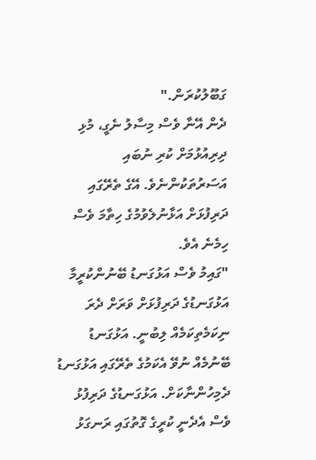ގަބޫލުކުރަން."
ދެން އޭނާ ވެސް މިސާލު ނެގީ، މުޅި ދިރިއުޅުމަށް ކުރި ނުބައި އަސަރުތަކުންނެވެ. އޭގެ ތެރޭގައި ދަރިފުޅަށް އަޅާނުލެވުމުގެ ހިތާމަ ވެސް ހިމެނެ އެވެ.
"ގައިމު ވެސް އަޅުގަނޑު ބޭނުންކުރީމާ އަޅުގަނޑުގެ ދަރިފުޅަށް ވަރަށް ދެރަ ނިކަމެތިކަމެއް ލިބުނީ. އަޅުގަނޑު ބޭނުމެއް ނުވޭ އެކަމުގެ ތެރޭގައި އަޅުގަނޑު ދެމިހުންނާކަށް. އަޅުގަނޑުގެ ދަރިފުޅު ވެސް އެދެނީ ކުރީގެ ގޮތުގައި ރަނގަޅު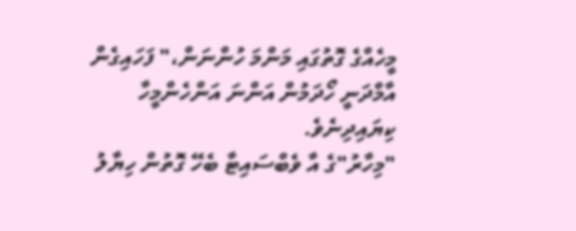މީހެއްގެ ގޮތުގައި މަންމަ ހުންނަން،" ފަހައިގެން އާމްދަނީ ހޯދަމުން އަންނަ އަންހެންމީހާ ކިޔައިދިނެވެ.
"މިހާރު"ގެ އާ ވެބްސައިޓާ ބެހޭ ގޮތުން ހިޔާލު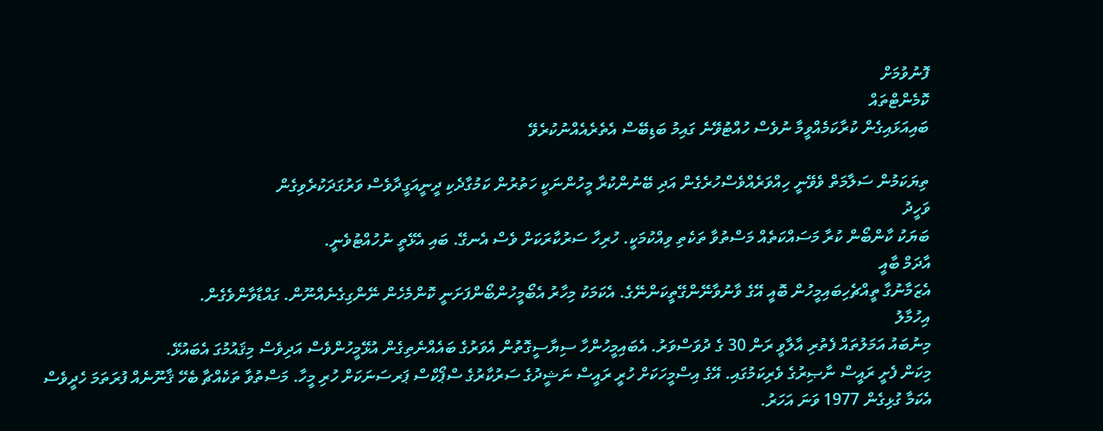ފޮނުވުމަށް
ކޮމެންޓްތައް
ބައިއަޅައިގެން ކުރާކަމެއްވީމާ ނުވެސް ހުއްޓުވޭނެ ގައިމު ބަޑިބޭސް އެތެރެއެއްނުކުރެވޭ

ތިޔަކަމުން ސަލާމަތް ވެވޭނީ ހިއްވަރެއްވެސްހުރެގެން އަދި ބޭނުންކުރާ މީހުންނަކީ ހަތުރުން ކަމުގާދެކި ދީނީއަގީދާވެސް ވަރުގަދަކުރެވިގެން
ވަހީދު
ބަޔަކު ކާންބޯން ކުރާ މަސައްކަތެއް މަސްތުވާ ތަކެތި ވިއްކުމަކީ. ހުރިހާ ސަރުކާރަކަށް ވެސް އެނގޭ. ބައި އެޅޭތީ ނުހުއްޓުވެނީ.
އާދަމް ބާއީ
އެޒަމާނުގާ ތީއްޗެހިބައިމީހުން ބޮއީ އޭގެ ވާނުވާނޭންގޭތީކަންނޭގެ. އެކަމަކު މިހާރު އެބޯމީހުންބޯންފަށަނީ ކޮންމެހެން ނޭންގިގެނެއްނޫން. ގައްޑާވާންވެގެން.
އިހުމާލު
މިނުބައު އަމަލުތައް ފެތުރި އާލާވީ ރަން 30 ގެ ދުވަސްވަރު. އެބައިމީހުންހާ ސިޔާސީގޮތުން އެވަރުގެ ބައެއްނެތިގެން އުޅޭމީހުންވެސް އަދިވެސް މިޤައުމުގަ އެބައުޅޭ.
މިކަން ފެށީ ރައީސް ނާޞިރުގެ ވެރިކަމުގައި. އޭގެ އިސްމީހަކަށް ހުރީ ރައީސް ނަޝީދުގެ ސަރުކާރުގެ ސްޕޯކްސް ޕަރސަނަކަށް ހުރި މީހާ. މަސްތުވާ ތަކެއްޗާ ބެހޭ ޤާނޫނެއް ފުރަތަމަ ހެދީވެސް އެކަމާ ގުޅިގެން 1977 ވަނަ އަހަރު.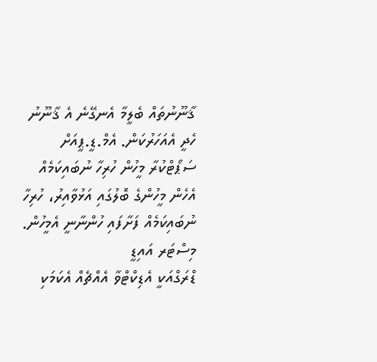ޤާނޫނުތައް ބެލީމާ އެނގޭނެ އެ ޤާނޫނު ހެދީ އެއަހަރުކަން. އެމް.ޑީ.ޕީއަށް ސަޕޯޓްކުރާ މީހުން ހުރިހާ ނުބައިކަމެއް އެހެން މީހުންގެ ބޮލުގައި އަޅުވާއިރު، ހުރިހާ ނުބައިކަމެއް ފަށާފައި ހުންނާނީ އެމީހުން.
މިސްޓަރ އައިޑީ
ޑްރަގްއަކީ އެޑިކްޓްވާ އެއްޗެއް އެކަމަކި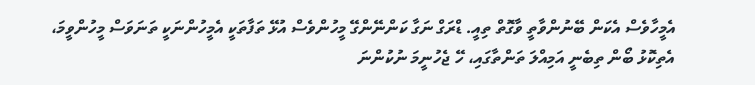އެމީހާވެސް އެކަން ބޭނުންވާތީ ވާގޮތް ތިއީ. ޑްރަގް ނަގާ ކަންނޭންގޭ މީހުންވެސް އުޅޭ ތަފާތަކީ އެމީހުންނަކީ ތަނަވަސް މީހުންވީމަ، އެތިކޮޅު ބޯން ތިބެނީ އަމިއްލަ ތަންތާގައި، ހޭ ޖެހުނީމަ ނުކުންނަ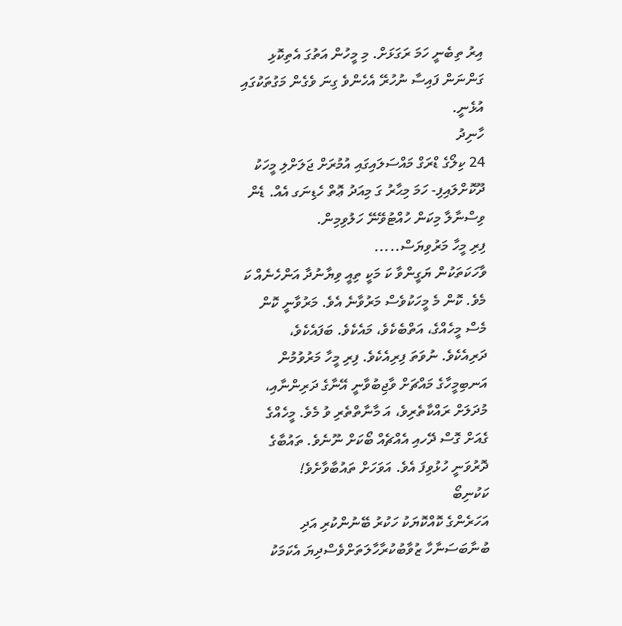އިރު ތިބެނީ ހަމަ ރަގަޅަށް. މި މީހުން އަތުގަ އެތިކޮޅި ގަންނަން ފައިސާ ނުހުރޭ އެހެންވެ ގިނަ ވެގެން މަގުތަކުގައި އުޅެނީ.
ހާނިދު
24 ކިލޯގެ ޑްރަގް މައްސަލައިގައި އުމުރަށް ޖަލަށްލި މީހަކު ދޫކޮށްލައިފި- ހަމަ މިޙާރު ގަ މިއަދު ޢޮތް ހެޑިނަގ އެއް. ޑެން ވިސްނާލާ މިކަން ހުއްޓުވޭނޭ ހަލުވިމިން.
ފިރި މީހާ މަރުވިޔަސް.....
ވާހަކަތަކުން ޔަގީންވާ ކަ މަކީ ތިއީ ވިޔާނުދާ އަންހެނެއް ކަ މެވެ. ކޮން މެ މީހަކުވެސް މަރުވާނެ އެވެ. މަރުވާނީ ކޮން މެސް މީހެއްގެ، އަތްބެކެވެ، މައެކެވެ. ބަފައެކެވެ، ދަރިއެކެވެ. ނުވަތަ ފިރިއެކެވެ. ފިރި މީހާ މަރުވުމުން އަނބިމީހާގެ މައްޗަށް ވާޖިބުވާނީ އޭނާގެ ދަރިންނާއި، މުދަލަށް ރައްކާތެރިވެ، އަ މާނާތްތެރި ވު މެވެ. މީހެއްގެ ގެއަށް ގޮސް ދޭހއި އެއްޗެއް ބޯކަށް ނޫނެވެ. ތައުބާގެ ދޮރުވަނީ ހުޅުވިފަ އެވެ. އަވަހަށް ތައުބާވާށެވެ!
ކަކުނިބޯ
އަހަރެންގެ ކޮއްކޮޔަކު ހަކުރު ބޭނުންކުރި އަދި ބުނާބަސަނާހާ ޒުވާބުކުރާހާލަތަށްވެސްދިޔަ އެކަމަކު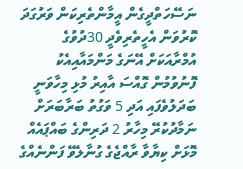ނަސޭހަތްދީގެން އީމާންތެރިކަން ވަރުގަދަ ކޮރުވަން އެހީތެރިވެދީ 30ދުވުގެ އުމްރާއަކަށް އޭނަގެ މަންމައާއިއެކު ފޮނުވުމުން ގޮއްސަ އާއިރު މުޅި މިހާވަނީ ބަދަލުވެފައި އަދި 5 ވަގުތު ބަރާބަރަށް ނަމާދުކުރޭ މިހާރު 2 ދަރިންގެ ބައްޕައެއް މޮޅަށް ކިޔާވާ ރާއްޖެގެ ގުނާލެވޭ ފަންނެއްގެ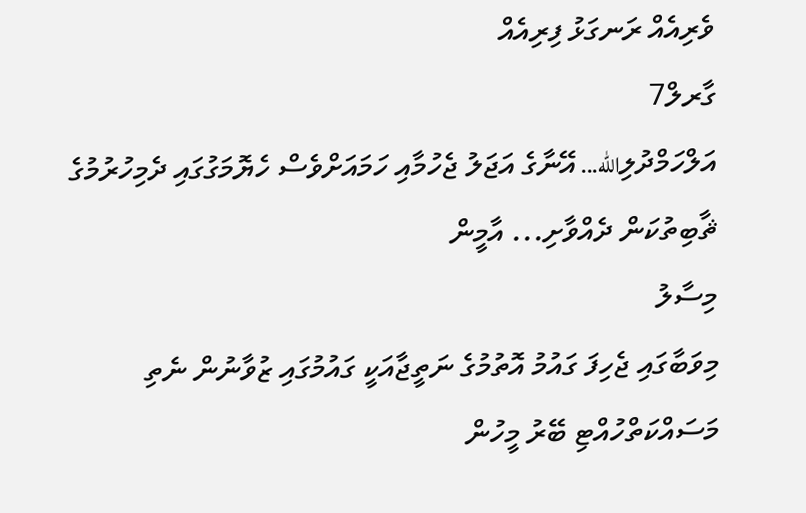ވެރިއެއް ރަނގަޅު ފިރިއެއް
ގާރލް7
އަލްހަމްދުލިالله... އޭނާގެ އަޖަލު ޖެހުމާއި ހަމައަށްވެސް ހެޔޮމަގުގައި ދެމިހުރުމުގެ ޘާބިތުކަން ދެއްވާށި... އާމީން
މިސާލު
މިވަބާގައި ޖެހިފަ ގައުމު އޮތުމުގެ ނަތީޖާއަކީ ގައުމުގައި ޒުވާނުން ނެތި މަސައްކަތްހުއްޓި ބޭރު މީހުން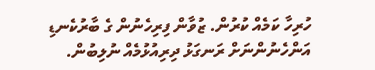ހުރިހާ ކަމެއް ކުރުން. ޒުވާން ފިރިހެނުން ގެ ބާރުކެނޑި އަންހެނުންނަށް ރަނގަޅު ދިރިއުޅުމެއް ނުލިބުން.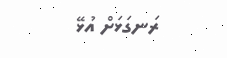ރަނގަޅަށް އުޅޭ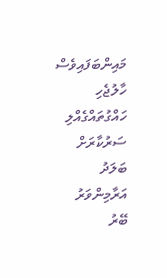މައިންބަފައިވެސް ހާލުޖެހި ހައްގުތައްގެއްލި ސަރުކާރަށް ބަލަދު އަރާމިންވަރު ބޭރު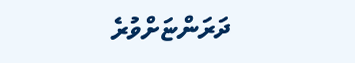ދަރަންޏަށްވުރެ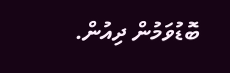ބޮޑުވަމުން ދިއުން.